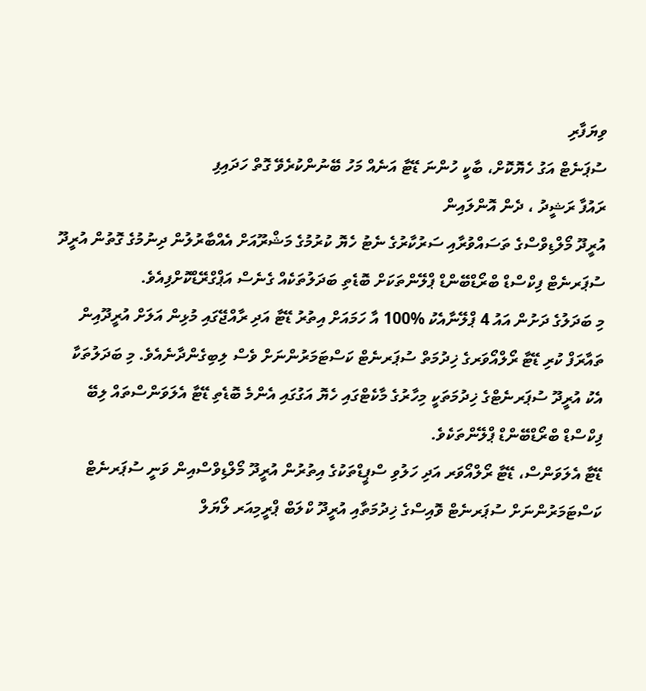ވިޔަފާރި
ސުޕަނެޓް އަގު ހެޔޮކޮށް، ބާކީ ހުންނަ ޑޭޓާ އަނެއް މަހު ބޭނުންކުރެވޭ ގޮތް ހަދައިފި
ރައުފާ ރަޝީދު ، ދެން އޮންލައިން
އުރީދޫ މޯލްޑިވްސްގެ ތަސައްވުރާއި ސަރުކާރުގެ ނެޓު ހެޔޮ ކުރުމުގެ މަޝްރޫއަށް އެއްބާރުލުން ދިނުމުގެ ގޮތުން އުރީދޫ ސުޕަރނެޓް ފިކްސްޑް ބްރޯޑްބޭންޑް ޕްލޭންތަކަށް ބޮޑެތި ބަދަލުތަކެއް ގެނެސް އަޕްގްރޭޑްކޮށްފިއެވެ.
މި ބަދަލުގެ ދަށުން އައު 4 ޕްލޭނާއެކު %100 އާ ހަމައަށް އިތުރު ޑޭޓާ އަދި ރާއްޖޭގައި މުޅިން އަލަށް އުރީދޫއިން ތައާރަފް ކުރި ޑޭޓާ ރޯލްއޯވަރގެ ޚިދުމަތް ސުޕަރނެޓް ކަސްޓަމަރުންނަށް ވެސް ލިބިގެންދާނެއެވެ. މި ބަދަލުތަކާ އެކު އުރީދޫ ސުޕަރނެޓްގެ ޚިދުމަތަކީ މިހާރުގެ މާކެޓްގައި ހެޔޮ އަގުގައި އެންމެ ބޮޑެތި ޑޭޓާ އެލަވަންސްތައް ލިބޭ ފިކްސްޑް ބްރޯޑްބޭންޑް ޕްލޭންތަކެވެ.
ޑޭޓާ އެލަވަންސް، ޑޭޓާ ރޯލްއޯވަރ އަދި ހަލުވި ސްޕީޑްތަކުގެ އިތުރުން އުރީދޫ މޯލްޑިވްސްއިން ވަނީ ސުޕަރނެޓް ކަސްޓަމަރުންނަށް ސުޕަރނެޓް ވޮއިސްގެ ޚިދުމަތާއި އުރީދޫ ކްލަބް ޕްރީމިއަރ ލޯޔަލް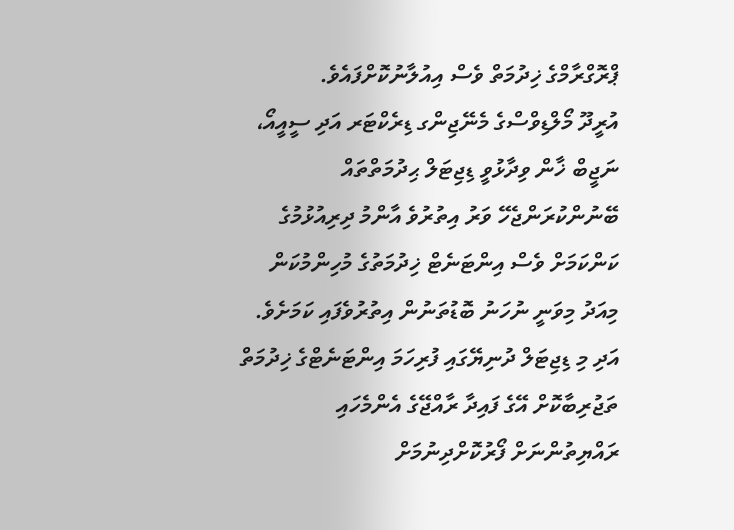ޕްރޮގްރާމްގެ ޚިދުމަތް ވެސް އިއުލާނުކޮށްފައެވެ.
އުރީދޫ މޯލްޑިވްސްގެ މެނޭޖިންގ ޑިރެކްޓަރ އަދި ސީއީއޯ، ނަޖީބް ޚާން ވިދާޅުވީ ޑިޖިޓަލް ޙިދުމަތްތައް ބޭނުންކުރަންޖެހޭ ވަރު އިތުރުވެ އާންމު ދިރިއުޅުމުގެ ކަންކަމަށް ވެސް އިންޓަނެޓް ޚިދުމަތުގެ މުހިންމުކަން މިއަދު މިވަނީ ނުހަނު ބޮޑުތަނުން އިތުރުވެފައި ކަމަށެވެ. އަދި މި ޑިޖިޓަލް ދުނިޔޭގައި ފުރިހަމަ އިންޓަނެޓްގެ ޚިދުމަތް ތަޖުރިބާކޮށް އޭގެ ފައިދާ ރާއްޖޭގެ އެންމެހައި ރައްޔިތުންނަށް ފޯރުކޮށްދިނުމަށް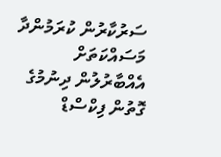ސަރުކާރުން ކުރަމުންދާ މަސައްކަތަށް އެއްބާރުލުން ދިނުމުގެ ގޮތުން ފިކްސްޑް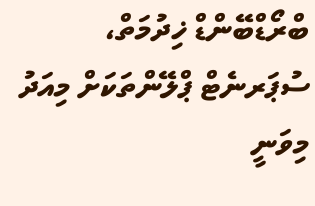ބްރޯޑްބޭންޑް ޚިދުމަތް، ސުޕަރނެޓް ޕްލޭންތަކަށް މިއަދު މިވަނީ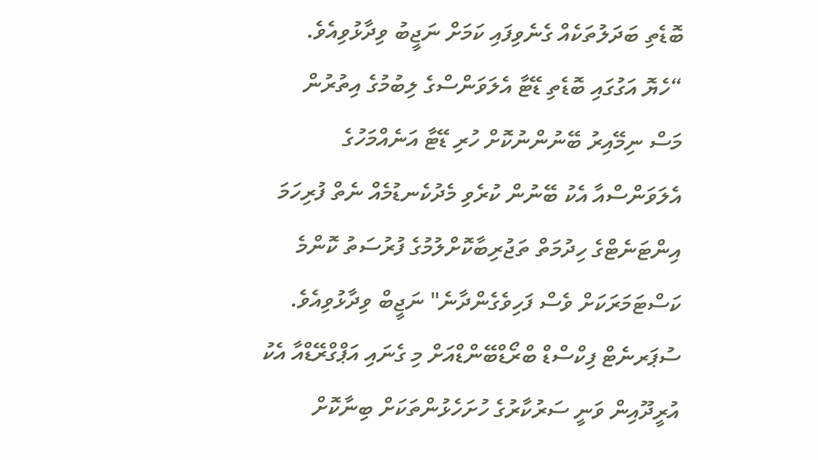ބޮޑެތި ބަދަލުތަކެއް ގެނެވިފައި ކަމަށް ނަޖީބު ވިދާޅުވިއެވެ.
“ހެޔޮ އަގުގައި ބޮޑެތި ޑޭޓާ އެލަވަންސްގެ ލިބުމުގެ އިތުރުން މަސް ނިމޭއިރު ބޭނުންނުކޮށް ހުރި ޑޭޓާ އަނެއްމަހުގެ އެލަވަންސްއާ އެކު ބޭނުން ކުރެވި މެދުކެނޑުމެއް ނެތް ފުރިހަމަ އިންޓަނެޓްގެ ހިދުމަތް ތަޖުރިބާކޮށްލުމުގެ ފުރުސަތު ކޮންމެ ކަސްޓަމަރަކަށް ވެސް ފަހިވެގެންދާނެ" ނަޖީބް ވިދާޅުވިއެވެ.
ސުޕަރނެޓް ފިކްސްޑް ބްރޯޑްބޭންޑްއަށް މި ގެނައި އަޕްގްރޭޑްއާ އެކު އުރީދޫއިން ވަނީ ސަރުކާރުގެ ހުށަހެޅުންތަކަށް ބިނާކޮށް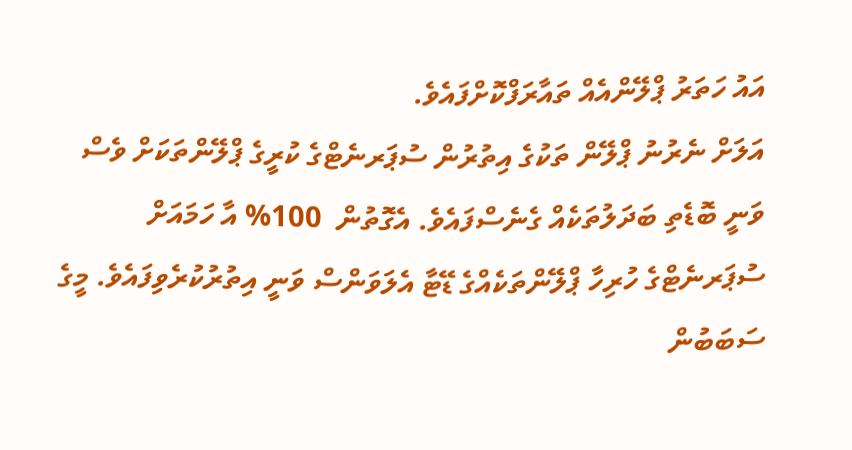އައު ހަތަރު ޕްލޭންއެއް ތައާރަފްކޮށްފައެވެ.
އަލަށް ނެރުނު ޕްލޭން ތަކުގެ އިތުރުން ސުޕަރނެޓްގެ ކުރީގެ ޕްލޭންތަކަށް ވެސް ވަނީ ބޮޑެތި ބަދަލުތަކެއް ގެނެސްފައެވެ. އެގޮތުން  100% އާ ހަމައަށް ސުޕަރނެޓްގެ ހުރިހާ ޕްލޭންތަކެއްގެ ޑޭޓާ އެލަވަންސް ވަނީ އިތުރުކުރެވިފައެވެ. މީގެ ސަބަބުން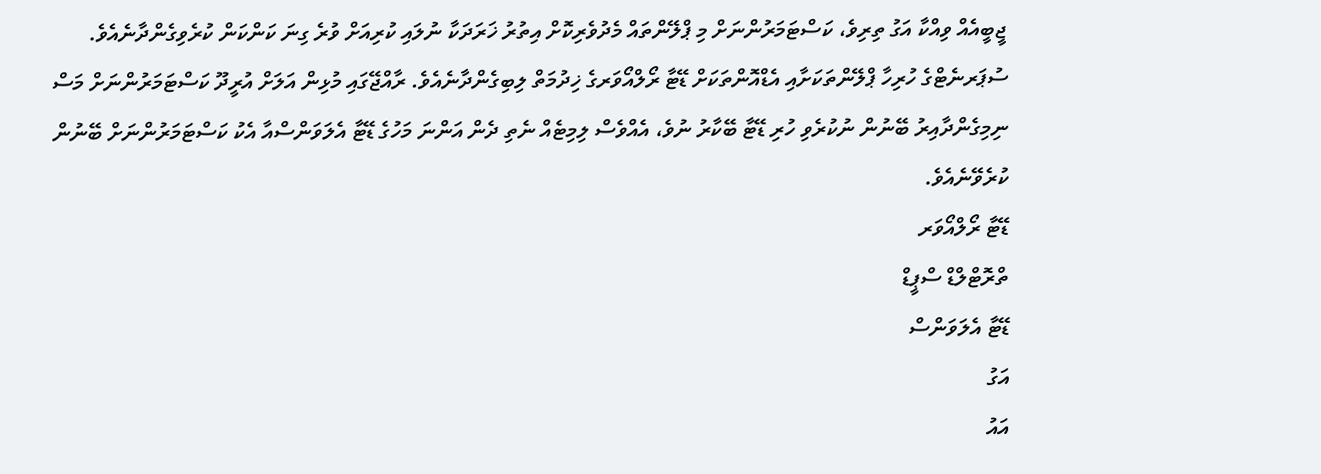ޖީބީއެއް ވިއްކާ އަގު ތިރިވެ، ކަސްޓަމަރުންނަށް މި ޕްލޭންތައް މެދުވެރިކޮށް އިތުރު ޚަރަދަކާ ނުލައި ކުރިއަށް ވުރެ ގިނަ ކަންކަން ކުރެވިގެންދާނެއެވެ.
ސުޕަރނެޓްގެ ހުރިހާ ޕްލޭންތަކަށާއި އެޑްއޮންތަކަށް ޑޭޓާ ރޯލްއޯވަރގެ ޚިދުމަތް ލިބިގެންދާނެއެވެ. ރާއްޖޭގައި މުޅިން އަލަށް އުރީދޫ ކަސްޓަމަރުންނަށް މަސް ނިމިގެންދާއިރު ބޭނުން ނުކުރެވި ހުރި ޑޭޓާ ބޭކާރު ނުވެ، އެއްވެސް ލިމިޓެއް ނެތި ދެން އަންނަ މަހުގެ ޑޭޓާ އެލަވަންސްއާ އެކު ކަސްޓަމަރުންނަށް ބޭނުން ކުރެވޭނެއެވެ.
ޑޭޓާ ރޯލްއޯވަރ
ތްރޮޓްލްޑް ސްޕީޑް
ޑޭޓާ އެލަވަންސް
އަގު
އައު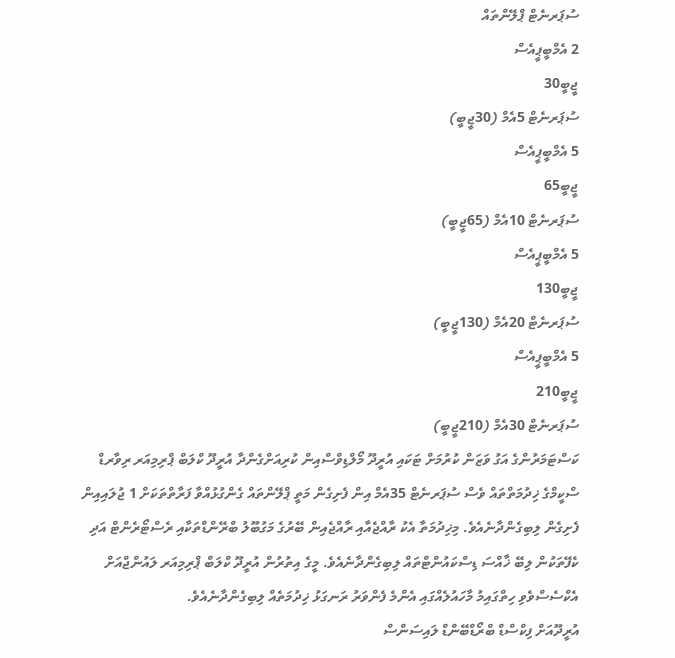ސުޕަރނެޓް ޕްލޭންތައް
2 އެމްބީޕީއެސް
ޖީބީ30
ސުޕަރނެޓް 5އެމް (30ޖީބީ)
5 އެމްބީޕީއެސް
ޖީބީ65
ސުޕަރނެޓް 10އެމް (65ޖީބީ)
5 އެމްބީޕީއެސް
ޖީބީ130
ސުޕަރނެޓް 20އެމް (130ޖީބީ)
5 އެމްބީޕީއެސް
ޖީބީ210
ސުޕަރނެޓް 30އެމް (210ޖީބީ)
ކަސްޓަމަރުންގެ އަގު ވަޒަން ކުރުމަށް ޓަކައި އުރީދޫ މޯލްޑިވްސްއިން ކުރިއަށްގެންދާ އުރީދޫ ކްލަބް ޕްރިމިއަރ ރިވާރޑް ސްކީމްގެ ޚިދުމަތްތައް ވެސް ސުޕަރނެޓް 35އެމް އިން ފެށިގެން މަތީ ޕްލޭންތައް ގެންގުޅުއްވާ ފަރާތްތަކަށް 1 ޖުލައިއިން ފެށިގެން ލިބިގެންދާނެއެވެ. މިޚިދުމަތާ އެކު ރާއްޖެއާއި ރާއްޖެއިން ބޭރުގެ މަގުބޫލު ބްރޭންޑްތަކާއި ރެސްޓޯރެންޓް އަދި ކެފޭތަކުން ލިބޭ ޚާއްސަ ޑިސްކައުންޓްތައް ލިބިގެންދާނެއެވެ. މީގެ އިތުރުން އުރީދޫ ކްލަބް ޕްރިމިއަރ ލައުންޖްއަށް އެކްސެސްވެވި ހިތްގައިމު މާހައުލެއްގައި އެންމެ ފެންވަރު ރަނގަޅު ޚިދުމަތެއް ލިބިގެންދާނެއެވެ.
އުރީދޫއަށް ފިކްސްޑް ބްރޯޑްބޭންޑް ލައިސަންސް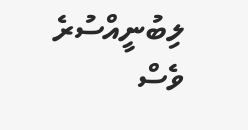ލިބުނީއްސުރެ ވެސް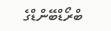ބްރޯޑްބޭންޑްގެ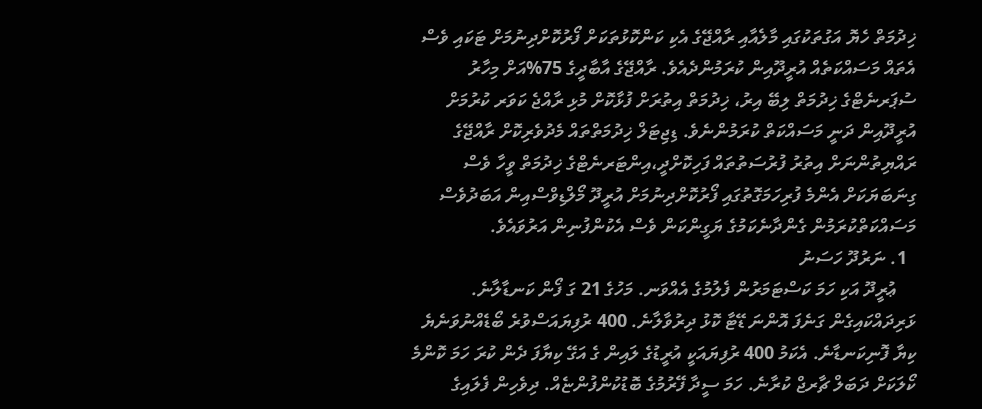ޚިދުމަތް ހެޔޮ އަގުތަކުގައި މާލެއާއި ރާއްޖޭގެ އެކި ކަންކޮޅުތަކަށް ފޯރުކޮށްދިނުމަށް ޓަކައި ވެސް އެތައް މަސައްކަތެއް އުރީދޫއިން ކުރަމުންދެއެވެ. ރާއްޖޭގެ އާބާދީގެ 75%އަށް މިހާރު ސުޕަރނެޓްގެ ޚިދުމަތް ލިބޭ އިރު، ޚިދުމަތް އިތުރަށް ފުޅާކޮށް މުޅި ރާއްޖެ ކަވަރ ކުރުމަށް އުރީދޫއިން ދަނީ މަސައްކަތް ކުރަމުންނެވެ. ޑިޖިޓަލް ޚިދުމަތްތައް މެދުވެރިކޮށް ރާއްޖޭގެ ރައްޔިތުންނަށް އިތުރު ފުރުސަތުތައް ފަހިކޮށްދީ،އިންޓަރނެޓްގެ ޚިދުމަތް ވީހާ ވެސް ގިނަބަޔަކަށް އެންމެ ފުރިހަމަގޮތުގައި ފޯރުކޮށްދިނުމަށް އުރީދޫ މޯލްޑިވްސްއިން އަބަދުވެސް މަސައްކަތްކުރަމުން ގެންދާނެކަމުގެ ޔަގީންކަން ވެސް އެކުންފުނިން އަރުވައެވެ.
  1. ނަރުދޫ ހަސަނު
    ޢުރީދޫ އަކި ހަމަ ކަސްޓަމަރުން ފެލުމުގެ އެއްވަނ. މަހުގެ 21 ގަ ފޯން ކަނޑާލާނެ. ޅަރިދައްކައިގެން ގަނެފަ އޮންނަ ޑޭޓާ ކޮޅު ދިރުވާލާނެ. 400 ރުފިޔައަސްވުރެ ބޯޑެއްނުވަނެޔެ ކިޔާ ފޮނިކަނޑާނެ. އެކަމު 400 ރުފިޔައަކީ އުރީޑުގެ ލައިން ގެ އަގޭ ކިޔާފަ ދެން ކުރަ ހަމަ ކޮންމެ ކޯލަކަށް ދަބަލް ޗާރޖް ކުރާނެ. ހަމަ ސީދާ ފޭރުމުގެ ބޮޑުކުންފުންޏެއް. ދިވެހިން ފެލައިގެ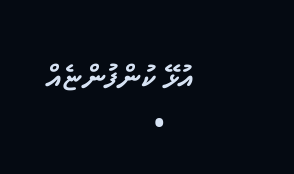އުޅޭ ކުންފުންޏެއް
    •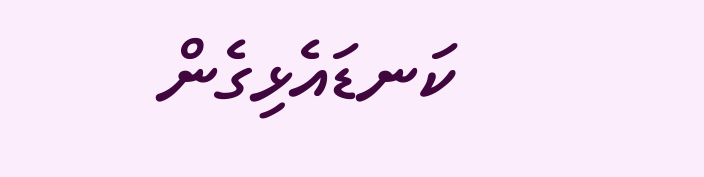ކަނޑައެޅިގެން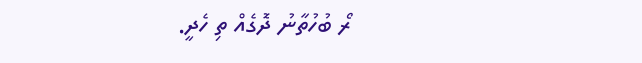ރޯ ބުހުތާނު ދޮގެއް ތި ހެދީ.